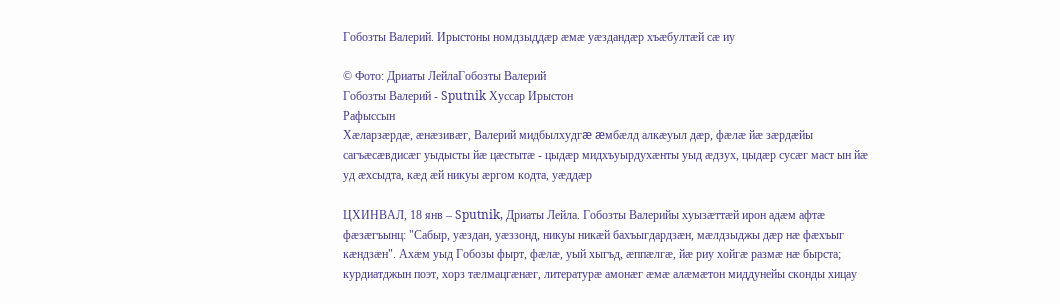Гобозты Валерий. Ирыстоны номдзыддæр æмæ уæздандæр хъæбултæй сæ иу

© Фото: Дриаты ЛейлаГобозты Валерий
Гобозты Валерий - Sputnik Хуссар Ирыстон
Рафыссын
Хæларзæрдæ, æнæзивæг, Валерий мидбылхудгæ æмбæлд алкæуыл дæр, фæлæ йæ зæрдæйы сагъæсæвдисæг уыдысты йæ цæстытæ - цыдæр мидхъуырдухæнты уыд æдзух, цыдæр сусæг маст ын йæ уд æхсыдта, кæд æй никуы æргом кодта, уæддæр

ЦХИНВАЛ, 18 янв – Sputnik, Дриаты Лейла. Гобозты Валерийы хуызæттæй ирон адæм афтæ фæзæгъынц: "Сабыр, уæздан, уæззонд, никуы никæй бахъыгдардзæн, мæлдзыджы дæр нæ фæхъыг кæндзæн". Ахæм уыд Гобозы фырт, фæлæ, уый хыгъд, æппæлгæ, йæ риу хойгæ размæ нæ бырста; курдиатджын поэт, хорз тæлмацгæнæг, литературæ амонæг æмæ алæмæтон миддунейы сконды хицау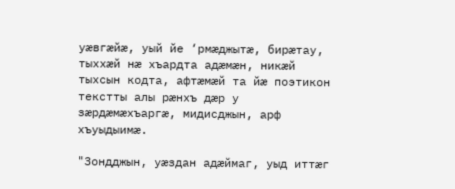уæвгæйæ, уый йе ‘рмæджытæ, бирæтау, тыххæй нæ хъардта адæмæн, никæй тыхсын кодта, афтæмæй та йæ поэтикон текстты алы рæнхъ дæр у зæрдæмæхъаргæ, мидисджын, арф хъуыдыимæ.

"Зондджын, уæздан адæймаг, уыд иттæг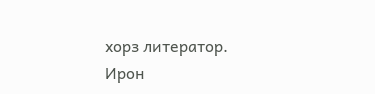хорз литератор. Ирон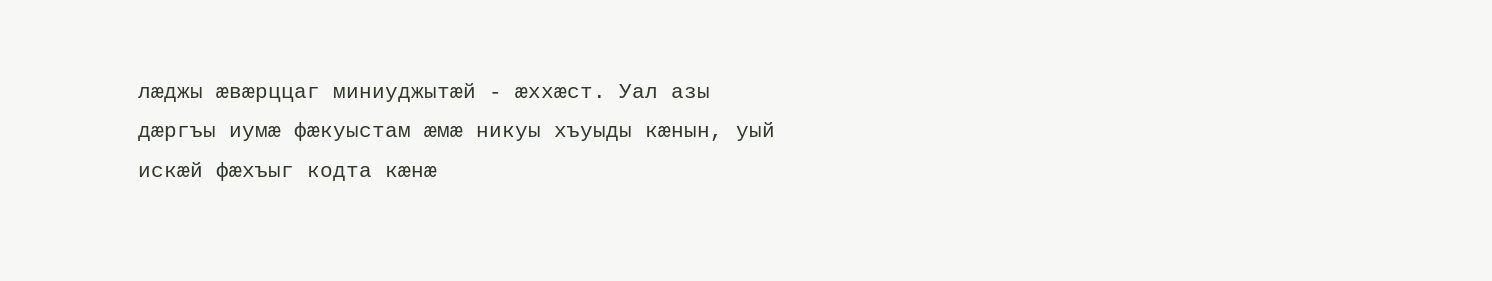лæджы æвæрццаг миниуджытæй - æххæст. Уал азы дæргъы иумæ фæкуыстам æмæ никуы хъуыды кæнын, уый искæй фæхъыг кодта кæнæ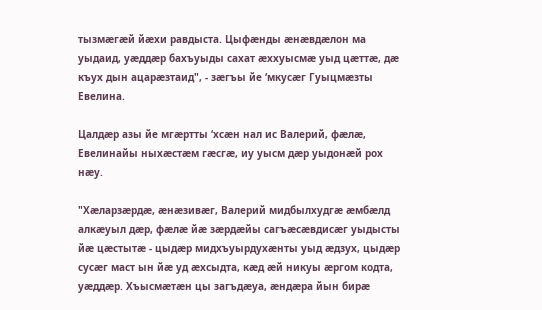тызмæгæй йæхи равдыста. Цыфæнды æнæвдæлон ма уыдаид, уæддæр бахъуыды сахат æххуысмæ уыд цæттæ, дæ къух дын ацарæзтаид", - зæгъы йе ‘мкусæг Гуыцмӕзты Евелина.

Цалдæр азы йе мгӕртты ‘хсæн нал ис Валерий, фæлæ, Евелинайы ныхӕстӕм гӕсгӕ, иу уысм дæр уыдонӕй рох нæу.

"Хæларзæрдæ, æнæзивæг, Валерий мидбылхудгæ æмбæлд алкæуыл дæр, фæлæ йæ зæрдæйы сагъæсæвдисæг уыдысты йæ цæстытæ - цыдæр мидхъуырдухæнты уыд æдзух, цыдæр сусæг маст ын йæ уд æхсыдта, кæд æй никуы æргом кодта, уæддæр. Хъысмæтæн цы загъдæуа, æндæра йын бирæ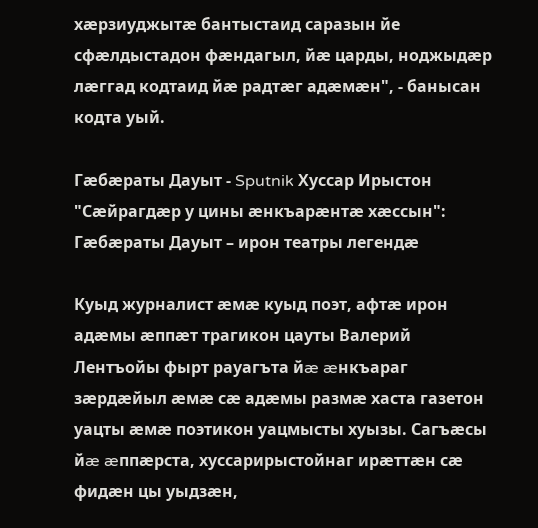хæрзиуджытæ бантыстаид саразын йе сфæлдыстадон фæндагыл, йæ царды, ноджыдæр лæггад кодтаид йæ радтæг адæмæн", - банысан кодта уый.

Гæбæраты Дауыт - Sputnik Хуссар Ирыстон
"Сæйрагдæр у цины æнкъарæнтæ хæссын": Гæбæраты Дауыт – ирон театры легендӕ

Куыд журналист æмæ куыд поэт, афтæ ирон адæмы æппæт трагикон цауты Валерий Лентъойы фырт рауагъта йæ æнкъараг зæрдæйыл æмæ сæ адæмы размæ хаста газетон уацты æмæ поэтикон уацмысты хуызы. Сагъæсы йæ æппæрста, хуссарирыстойнаг ирæттæн сæ фидæн цы уыдзæн,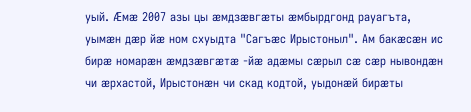уый. Æмæ 2007 азы цы æмдзæвгæты æмбырдгонд рауагъта, уымæн дæр йæ ном схуыдта "Сагъæс Ирыстоныл". Ам бакæсæн ис бирæ номарæн æмдзæвгæтæ -йæ адæмы сæрыл сæ сæр нывондæн чи æрхастой, Ирыстонæн чи скад кодтой, уыдонæй бирæты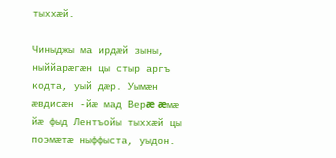тыххæй.

Чиныджы ма ирдæй зыны, ныййарæгæн цы стыр аргъ кодта, уый дæр. Уымæн æвдисæн -йæ мад Верæ æмæ йæ фыд Лентъойы тыххæй цы поэмæтæ ныффыста, уыдон.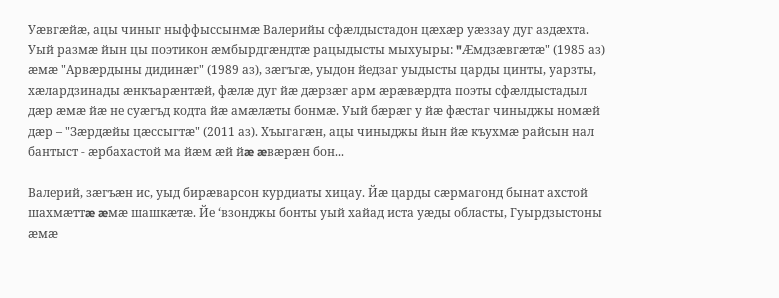Уæвгæйæ, ацы чиныг ныффыссынмæ Валерийы сфæлдыстадон цæхæр уæззау дуг аздæхта. Уый размæ йын цы поэтикон æмбырдгæндтæ рацыдысты мыхуыры: "Æмдзæвгæтæ" (1985 аз) æмæ "Арвæрдыны дидинæг" (1989 аз), зæгъгæ, уыдон йедзаг уыдысты царды цинты, уарзты, хæлардзинады æнкъарæнтæй, фæлæ дуг йæ дæрзæг арм æрæвæрдта поэты сфæлдыстадыл дæр æмæ йæ не суæгъд кодта йæ амæлæты бонмæ. Уый бæрæг у йæ фæстаг чиныджы номæй дæр – "Зæрдæйы цæссыгтæ" (2011 аз). Хъыгагæн, ацы чиныджы йын йæ къухмæ райсын нал бантыст - æрбахастой ма йæм æй йæ æвæрæн бон...

Валерий, зæгъæн ис, уыд бирæварсон курдиаты хицау. Йæ царды сæрмагонд бынат ахстой шахмæттæ æмæ шашкæтæ. Йе ‘взонджы бонты уый хайад иста уæды областы, Гуырдзыстоны æмæ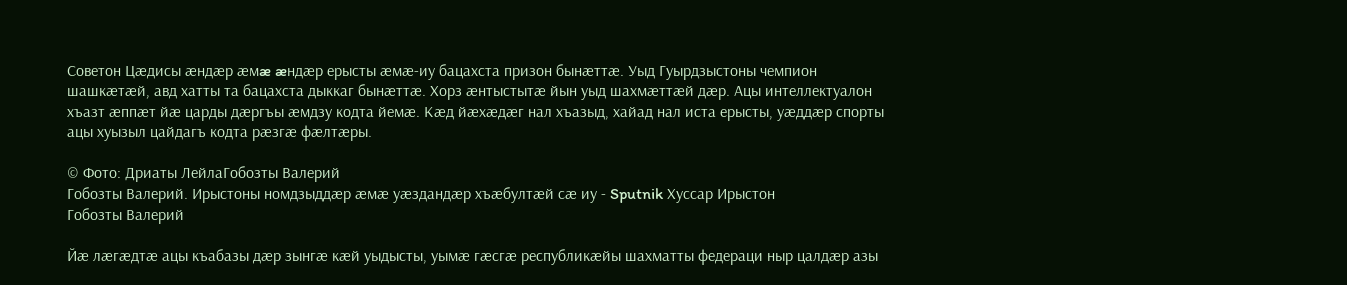Советон Цæдисы æндæр æмæ æндæр ерысты æмæ-иу бацахста призон бынæттæ. Уыд Гуырдзыстоны чемпион шашкæтæй, авд хатты та бацахста дыккаг бынæттæ. Хорз æнтыстытæ йын уыд шахмæттæй дæр. Ацы интеллектуалон хъазт æппæт йæ царды дæргъы æмдзу кодта йемæ. Кæд йæхæдæг нал хъазыд, хайад нал иста ерысты, уæддæр спорты ацы хуызыл цайдагъ кодта рæзгæ фæлтæры.

© Фото: Дриаты ЛейлаГобозты Валерий
Гобозты Валерий. Ирыстоны номдзыддæр æмæ уæздандæр хъæбултæй сæ иу - Sputnik Хуссар Ирыстон
Гобозты Валерий

Йæ лæгæдтæ ацы къабазы дæр зынгæ кæй уыдысты, уымæ гæсгæ республикæйы шахматты федераци ныр цалдæр азы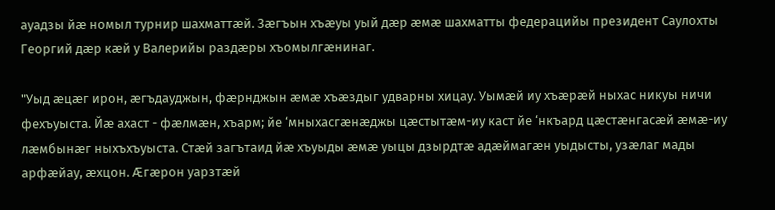ауадзы йæ номыл турнир шахматтæй. Зæгъын хъæуы уый дæр æмæ шахматты федерацийы президент Саулохты Георгий дæр кæй у Валерийы раздæры хъомылгæнинаг.

"Уыд æцæг ирон, æгъдауджын, фæрнджын æмæ хъæздыг удварны хицау. Уымæй иу хъæрæй ныхас никуы ничи фехъуыста. Йæ ахаст - фæлмæн, хъарм; йе ‘мныхасгæнæджы цæстытæм-иу каст йе ‘нкъард цæстæнгасæй æмæ-иу лæмбынæг ныхъхъуыста. Стæй загътаид йæ хъуыды æмæ уыцы дзырдтæ адæймагæн уыдысты, узæлаг мады арфæйау, æхцон. Æгæрон уарзтæй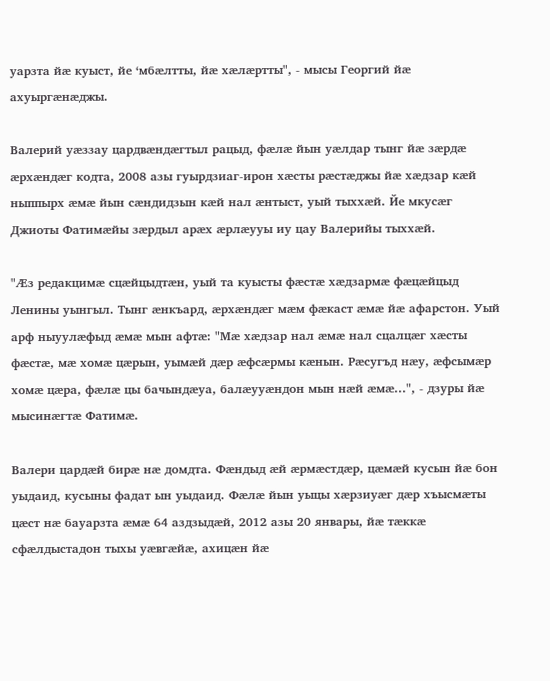уарзта йæ куыст, йе ‘мбæлтты, йæ хæлæртты", - мысы Георгий йӕ ахуыргӕнӕджы.

Валерий уӕззау цардвӕндӕгтыл рацыд, фӕлӕ йын уӕлдар тынг йӕ зӕрдӕ ӕрхӕндӕг кодта, 2008 азы гуырдзиаг-ирон хӕсты рӕстӕджы йӕ хӕдзар кӕй ныппырх ӕмӕ йын сӕндидзын кӕй нал ӕнтыст, уый тыххӕй. Йе мкусӕг Джиоты Фатимӕйы зӕрдыл арӕх ӕрлӕууы иу цау Валерийы тыххӕй.

"Ӕз редакцимæ сцæйцыдтæн, уый та куысты фæстæ хæдзармæ фæцæйцыд Ленины уынгыл. Тынг æнкъард, æрхæндæг мæм фæкаст æмæ йæ афарстон. Уый арф ныуулæфыд æмæ мын афтæ: "Мæ хæдзар нал æмæ нал сцалцæг хæсты фæстæ, мæ хомæ цæрын, уымæй дæр æфсæрмы кæнын. Рæсугъд нæу, æфсымæр хомæ цæра, фæлæ цы бачындæуа, балæууæндон мын нæй æмæ...", - дзуры йӕ мысинӕгтӕ Фатимӕ.

Валери цардæй бирæ нæ домдта. Фӕндыд ӕй æрмæстдæр, цæмæй кусын йæ бон уыдаид, кусыны фадат ын уыдаид. Фæлæ йын уыцы хæрзиуæг дæр хъысмæты цæст нæ бауарзта æмæ 64 аздзыдæй, 2012 азы 20 январы, йæ тæккæ сфæлдыстадон тыхы уæвгæйæ, ахицæн йӕ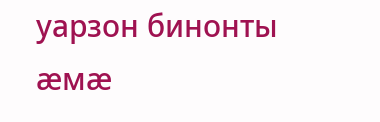уарзон бинонты ӕмӕ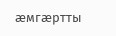ӕмгӕртты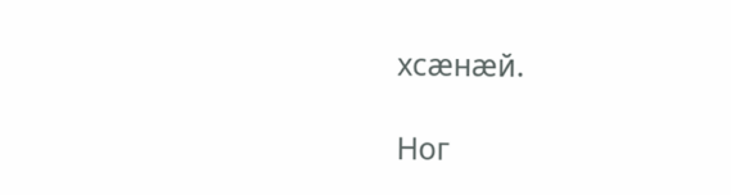хсӕнӕй.

Ног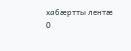хабӕртты лентӕ
0